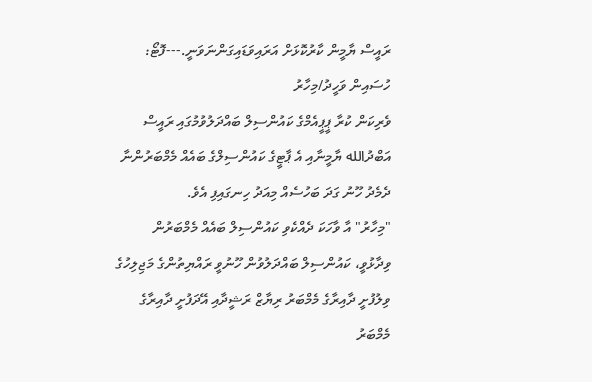ރައީސް ޔާމީން ކާރުކޮޅަށް އަރައިވަޑައިގަންނަވަނީ.---ފޮޓޯ: ހުސައިން ވަހީދު/މިހާރު
ވެރިކަން ކުރާ ޕީޕީއެމްގެ ކައުންސިލް ބައްދަލުވުމުގައި ރައީސް އަބްދުالله ޔާމީނާއި އެ ޕާޓީގެ ކައުންސިލްގެ ބައެއް މެމްބަރުންނާ ދެމެދު ހޫނު ގަދަ ބަހުސެއް މިއަދު ހިނގައިފި އެވެ.
"މިހާރު" އާ ވާހަކަ ދެއްކެވި ކައުންސިލް ބައެއް މެމްބަރުން ވިދާޅުވީ، ކައުންސިލް ބައްދަލުވުން ހޫނުވީ ރައްޔިތުންގެ މަޖިލިހުގެ ވިލުފުށީ ދާއިރާގެ މެމްބަރު ރިޔާޒް ރަޝީދާއި އޭދަފުށީ ދާއިރާގެ މެމްބަރު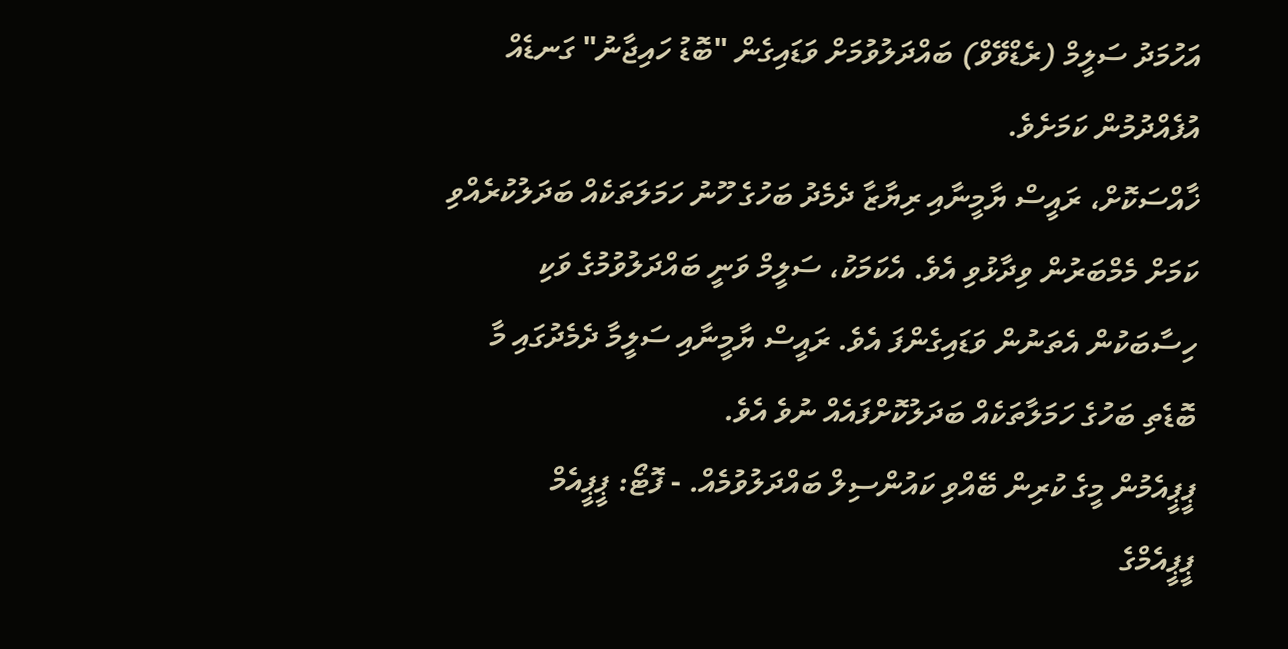އަހުމަދު ސަލީމް (ރެޑްވޭވް) ބައްދަލުވުމަށް ވަޑައިގެން "ބޮޑު ހައިޖާނު" ގަނޑެއް އުފެއްދުމުން ކަމަށެވެ.
ޚާއްސަކޮށް، ރައީސް ޔާމީނާއި ރިޔާޒާ ދެމެދު ބަހުގެ ހޫނު ހަމަލަތަކެއް ބަދަލުކުރެއްވި ކަމަށް މެމްބަރުން ވިދާޅުވި އެވެ. އެކަމަކު، ސަލީމް ވަނީ ބައްދަލުވުމުގެ ވަކި ހިސާބަކުން އެތަނުން ވަޑައިގެންފަ އެވެ. ރައީސް ޔާމީނާއި ސަލީމާ ދެމެދުގައި މާ ބޮޑެތި ބަހުގެ ހަމަލާތަކެއް ބަދަލުކޮށްފައެއް ނުވެ އެވެ.
ޕީޕީއެމުން މީގެ ކުރިން ބޭއްވި ކައުންސިލް ބައްދަލުވުމެއް. - ފޮޓޯ: ޕީޕީއެމް
ޕީޕީއެމްގެ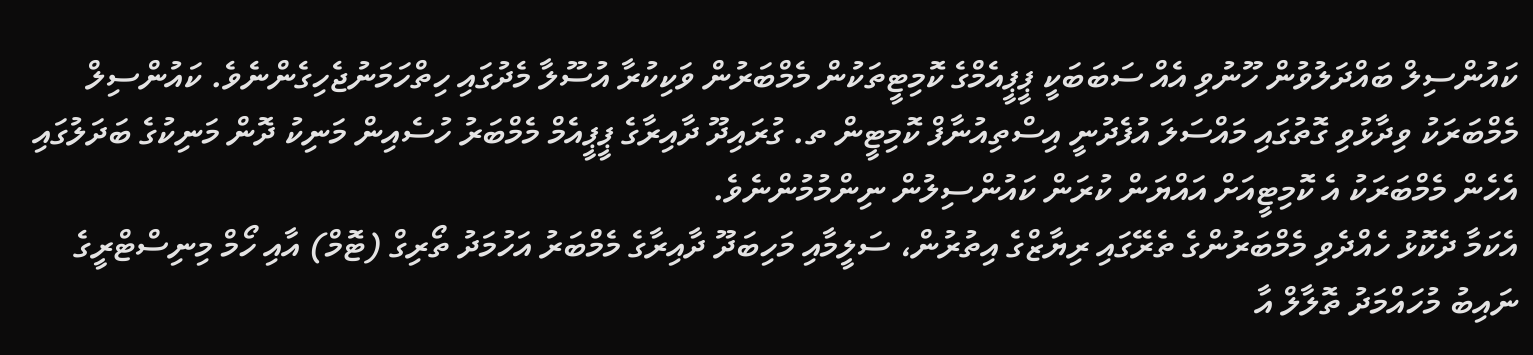ކައުންސިލް ބައްދަލުވުން ހޫނުވި އެއް ސަބަބަކީ ޕީޕީއެމްގެ ކޮމިޓީތަކުން މެމްބަރުން ވަކިކުރާ އުސޫލާ މެދުގައި ހިތްހަމަނުޖެހިގެންނެވެ. ކައުންސިލް މެމްބަރަކު ވިދާޅުވި ގޮތުގައި މައްސަލަ އުފެދުނީ އިސްތިއުނާފް ކޮމިޓީން ތ. ގުރައިދޫ ދާއިރާގެ ޕީޕީއެމް މެމްބަރު ހުސެއިން މަނިކު ދޮން މަނިކުގެ ބަދަލުގައި އެހެން މެމްބަރަކު އެ ކޮމިޓީއަށް އައްޔަން ކުރަން ކައުންސިލުން ނިންމުމުންނެވެ.
އެކަމާ ދެކޮޅު ހެއްދެވި މެމްބަރުންގެ ތެރޭގައި ރިޔާޒްގެ އިތުރުން، ސަލީމާއި މަހިބަދޫ ދާއިރާގެ މެމްބަރު އަހުމަދު ތޯރިގް (ޓޮމް) އާއި ހޯމް މިނިސްޓްރީގެ ނައިބު މުހައްމަދު ތޮލާލް އާ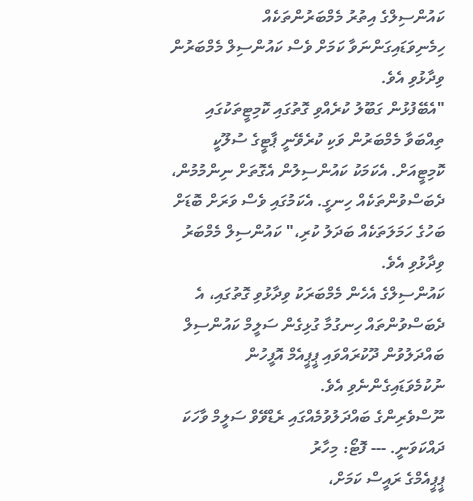ކައުންސިލްގެ އިތުރު މެމްބަރުންތަކެއް ހިމެނިވަޑައިގަންނަވާ ކަމަށް ވެސް ކައުންސިލް މެމްބަރުން ވިދާޅުވި އެވެ.
"އެބޭފުޅުން ގަބޫލު ކުރެއްވި ގޮތުގައި ކޮމިޓީތަކުގައި ތިއްބަވާ މެމްބަރުން ވަކި ކުރެވޭނީ ޕާޓީގެ ސުލޫކީ ކޮމިޓީއަށް. އެކަމަކު ކައުންސިލުން އެގޮތަށް ނިންމުމުން، ދެބަސްވުންތަކެއް ހިނގީ. އެކަމުގައި ވެސް ވަރަށް ބޮޑަށް ބަހުގެ ހަމަލަތަކެއް ބަދަލު ކުރި،" ކައުންސިލް މެމްބަރު ވިދާޅުވި އެވެ.
ކައުންސިލްގެ އެހެން މެމްބަރަކު ވިދާޅުވި ގޮތުގައި، އެ ދެބަސްވުންތައް ހިނގުމާ ގުޅިގެން ސަލީމް ކައުންސިލް ބައްދަލުވުން ދޫކުރައްވައި ޕީޕީއެމް އޮފީހުން ނުކުމެވަޑައިގެންނެވި އެވެ.
ނޫސްވެރިންގެ ބައްދަލުވުމެއްގައި ރެޑްވޭވް ސަލީމް ވާހަކަ ދައްކަވަނީ. --- ފޮޓޯ: މިހާރު
ޕީޕީއެމްގެ ރައީސް ކަމަށް،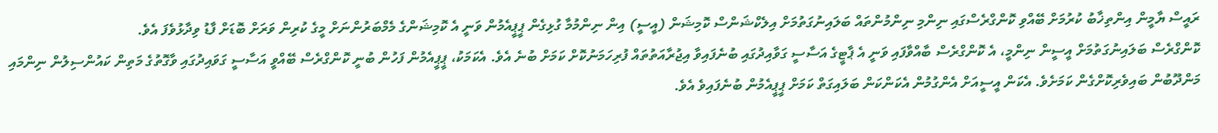ރައީސް ޔާމީން އިންތިޚާބު ކުރުމަށް ބޭއްވި ކޮންގްރެސްގައި ނިންމި ނިންމުންތައް ބަލައިނުގަތުމަށް އިލެކްޝަންސް ކޮމިޝަން (އީސީ) އިން ނިންމުމާ ގުޅިގެން ޕީޕީއެމުން ވަނީ އެ ކޮމިޝަންގެ މެމްބަރުންނަށް މީގެ ކުރިން ވަރަށް ބޮޑަށް ފާޑު ވިދާޅުވެފަ އެވެ.
ކޮންގްރެސް ބަލައިނުގަތުމަށް އީސީން ނިންމީ، އެ ކޮންގްރެސް ބާއްވާފައި ވަނީ އެ ޕާޓީގެ އަސާސީ ގަވާއިދުގައި ބުނެފައިވާ އިޖުރާއަތުތައް ފުރިހަމަނުކޮށް ކަމަށް ބުނެ އެވެ. އެކަމަކު، ޕީޕީއެމުން ފަހުން ބުނީ ކޮންގްރެސް ބޭއްވީ އަސާސީ ގަވައިދުގައި ވާގޮތުގެ މަތިން ކައުންސިލުން ނިންމައި މަންދޫބުން ބައިވެރިކޮށްގެން ކަމަށެވެ. އެކަން އީސީއަށް އެންގުމުން އެކަންކަން ބަލައިގަތް ކަމަށް ޕީޕީއެމުން ބުނެފައިވެ އެވެ.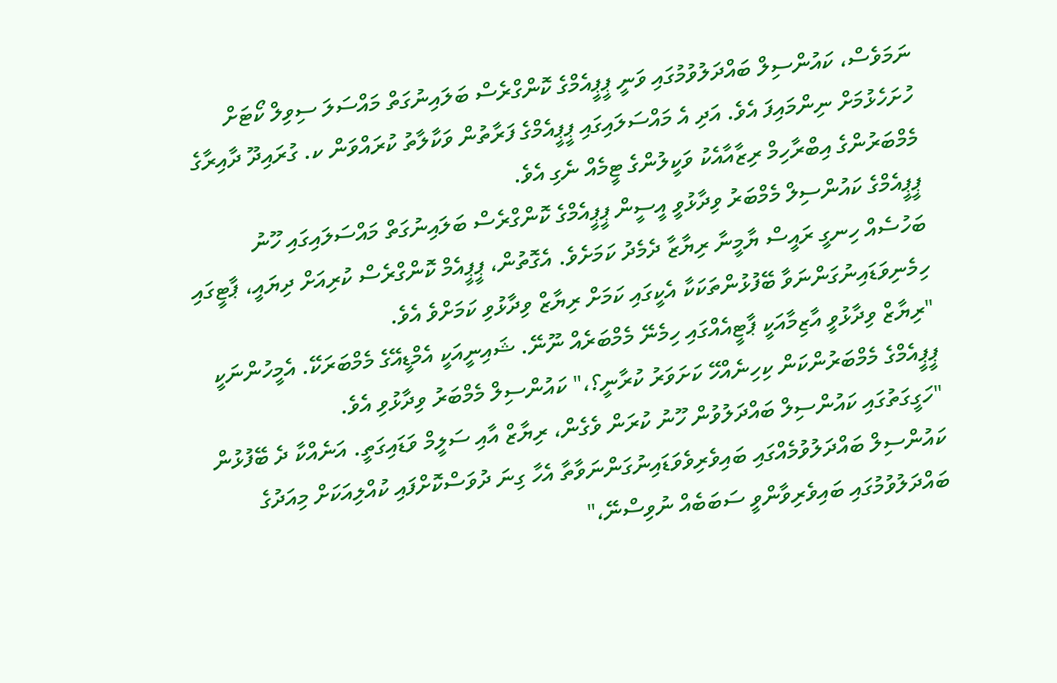ނަމަވެސް، ކައުންސިލް ބައްދަލުވުމުގައި ވަނީ ޕީޕީއެމްގެ ކޮންގްރެސް ބަލައިނުގަތް މައްސަލަ ސިވިލް ކޯޓަށް ހުށަހެޅުމަށް ނިންމައިފަ އެވެ. އަދި އެ މައްސަލައިގައި ޕީޕީއެމްގެ ފަރާތުން ވަކާލާތު ކުރައްވަން ކ. ގުރައިދޫ ދާއިރާގެ މެމްބަރުންގެ އިބްރާހިމް ރިޒާއާއެކު ވަކީލުންގެ ޓީމެއް ނެގި އެވެ.
ޕީޕީއެމްގެ ކައުންސިލް މެމްބަރު ވިދާޅުވީ އީސީން ޕީޕީއެމްގެ ކޮންގްރެސް ބަލައިނުގަތް މައްސަލައިގައި ހޫނު ބަހުސެއް ހިނގީ ރައީސް ޔާމީނާ ރިޔާޒާ ދެމެދު ކަމަށެވެ. އެގޮތުން، ޕީޕީއެމް ކޮންގްރެސް ކުރިއަށް ދިޔައީ، ޕާޓީގައި ހިމެނިވަޑައިނުގަންނަވާ ބޭފުޅުންތަކަކާ އެކީގައި ކަމަށް ރިޔާޒް ވިދާޅުވި ކަމަށްވެ އެވެ.
"ރިޔާޒް ވިދާޅުވީ އާޒިމާއަކީ ޕާޓީއެއްގައި ހިމެނޭ މެމްބަރެއް ނޫނޭ. ޝައިނީއަކީ އެމްޑީއޭގެ މެމްބަރަކޭ. އެމީހުންނަކީ ޕީޕީއެމްގެ މެމްބަރުންކަން ކިހިނެއްހޭ ކަށަވަރު ކުރާނީ؟،" ކައުންސިލް މެމްބަރު ވިދާޅުވި އެވެ.
"ހަގީގަތުގައި ކައުންސިލް ބައްދަލުވުން ހޫނު ކުރަން ވެގެން، ރިޔާޒް އާއި ސަލީމް ވަޑައިގަތީ. އަނެއްކާ ދެ ބޭފުޅުން ކައުންސިލް ބައްދަލުވުމެއްގައި ބައިވެރިވެވަޑައިނުގަންނަވާތާ އެހާ ގިނަ ދުވަސްކޮށްފައި ކުއްލިއަކަށް މިއަދުގެ ބައްދަލުވުމުގައި ބައިވެރިވާންވީ ސަބަބެއް ނުވިސްނޭ،"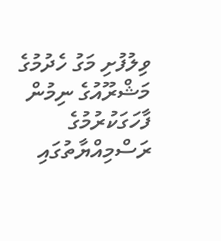ވިލުފުށި މަގު ހެދުމުގެ މަޝްރޫއުގެ ނިމުން ފާހަގަކުރުމުގެ ރަސްމިއްޔާތުގައި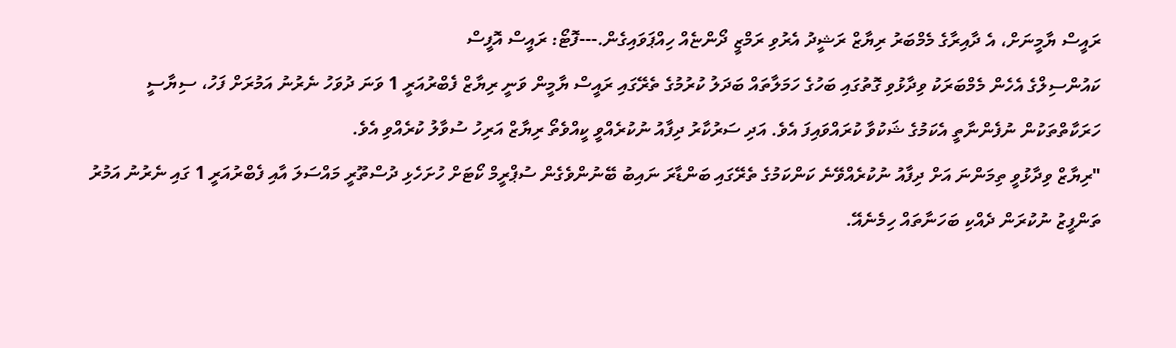ރައީސް ޔާމީނަށް، އެ ދާއިރާގެ މެމްބަރު ރިޔާޒް ރަޝީދު އެރުވި ރަމްޒީ ދޯންޏެއް ހިއްޕަވައިގެން.---ފޮޓޯ: ރައީސް އޮފީސް
ކައުންސިލްގެ އެހެން މެމްބަރަކު ވިދާޅުވި ގޮތުގައި ބަހުގެ ހަމަލާތައް ބަދަލު ކުރުމުގެ ތެރޭގައި ރައީސް ޔާމީން ވަނީ ރިޔާޒް ފެބްރުއަރީ 1 ވަނަ ދުވަހު ނެރުނު އަމުރަށް ފަހު، ސިޔާސީ ހަރަކާތްތަކުން ނުފެންނާތީ އެކަމުގެ ޝަކުވާ ކުރައްވައިފަ އެވެ. އަދި ސަރުކާރު ދިފާއު ނުކުރެއްވީ ކީއްވެތޯ ރިޔާޒް އަރިހު ސުވާލު ކުރެއްވި އެވެ.
"ރިޔާޒް ވިދާޅުވީ ތިމަންނަ އަށް ދިފާއު ނުކުރެއްވޭނެ ކަންކަމުގެ ތެރޭގައި ބަންޑާރަ ނައިބު ބޭނުންވެގެން ސުޕްރީމް ކޯޓަށް ހުށަހެޅި ދުސްތޫރީ މައްސަލަ އާއި ފެބްރުއަރީ 1 ގައި ނެރުނު އަމުރު ތަންފީޒު ނުކުރަން ދެއްކި ބަހަނާތައް ހިމެނެއޭ.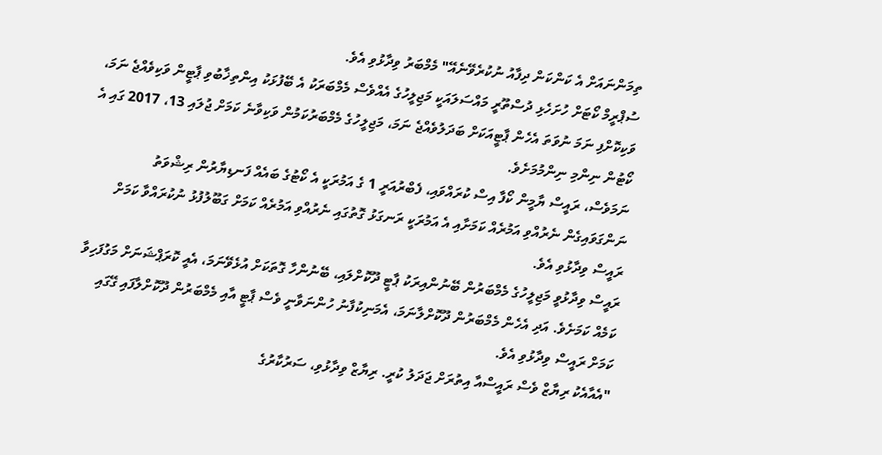ތިމަންނައަށް އެ ކަންކަން ދިފާއު ނުކުރެވޭނެއޭ" މެމްބަރު ވިދާޅުވި އެވެ.
ސުޕްރީމް ކޯޓަށް ހުށަހެޅި ދުސްތޫރީ މައްސަލައަކީ މަޖިލީހުގެ އެއްވެސް މެމްބަރަކު އެ ބޭފުޅަކު އިންތިޚާބުވި ޕާޓީން ވަކިވެއްޖެ ނަމަ، ވަކިކޮށްފި ނަމަ ނުވަތަ އެހެން ޕާޓީއަކަށް ބަދަލުވެއްޖެ ނަމަ، މަޖިލީހުގެ މެމްބަރުކަމުން ވަކިވާނެ ކަމަށް ޖުލައި 13، 2017 ގައި އެ ކޯޓުން ނިންމި ނިންމުމަށެވެ.
ނަމަވެސް، ރައީސް ޔާމީން ކޯފާ އިސް ކުރައްވައި، ފެބްރުއަރީ 1 ގެ އަމުރަކީ އެ ކޯޓުގެ ބައެއް ފަނޑިޔާރުން ރިޝްވަތު ނަންގަވައިގެން ނެރުއްވި އަމުރެއް ކަމަށާއި އެ އަމުރަކީ ރަނގަޅު ގޮތުގައި ނެރުއްވި އަމުރެއް ކަމަށް ގަބޫލުފުޅު ނުކުރައްވާ ކަމަށް ރައީސް ވިދާޅުވި އެވެ.
ރައީސް ވިދާޅުވީ މަޖިލީހުގެ މެމްބަރުން ބޭނުންއިރަކު ޕާޓީ ދޫކޮށްލައި، ބޭނުންހާ ގޮތަކަށް އުޅެވޭނަމަ، އެއީ ކޮރަޕްޝަނަށް މަގުފަހިވާ ކަމެއް ކަމަށެވެ. އަދި އެހެން މެމްބަރުން ދޫކޮށްލާނަމަ، އެމަނިކުފާނު ހުންނަވާނީ ވެސް ޕާޓީ އާއި މެމްބަރުން ދޫކޮށްލާފައި ގޭގައި ކަމަށް ރައީސް ވިދާޅުވި އެވެ.
"އެއާއެކު ރިޔާޒް ވެސް ރައީސްއާ އިތުރަށް ޖަދަލު ކުރީ. ރިޔާޒް ވިދާޅުވި، ސަރުކާރުގެ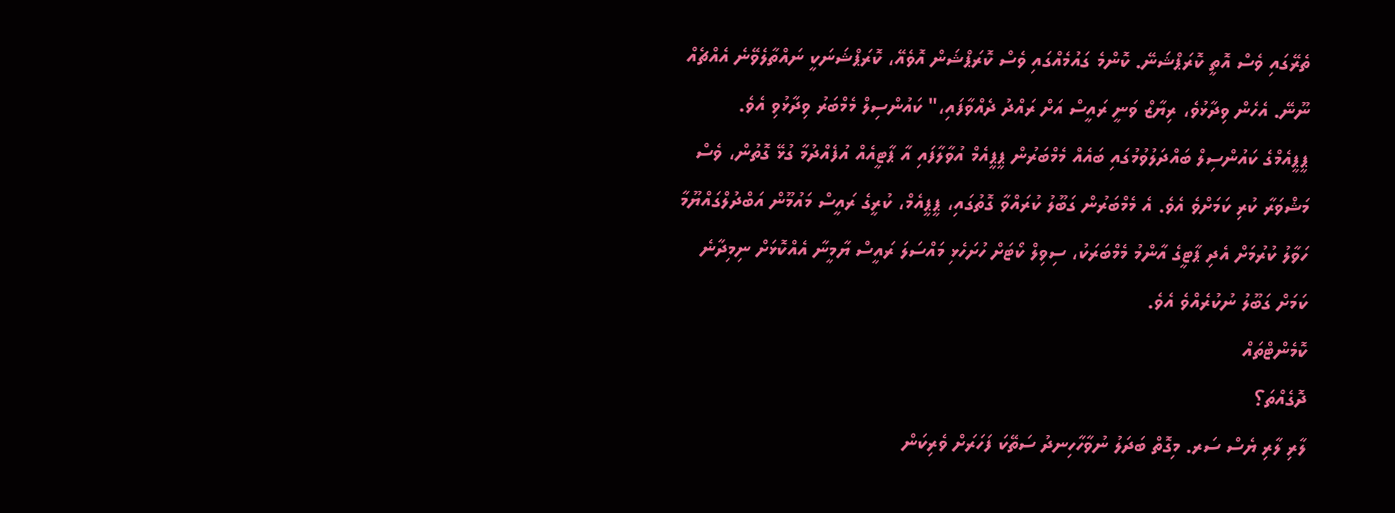ތެރޭގައި ވެސް އޮތީ ކޮރަޕްޝަނޭ. ކޮންމެ ގައުމެއްގައި ވެސް ކޮރަޕްޝަން އޮވެއޭ، ކޮރަޕްޝަނަކީ ނައްތާލެވޭނެ އެއްޗެއް ނޫނޭ. އެހެން ވިދާޅުވެ، ރިޔާޒް ވަނީ ރައީސް އަށް ރައްދު ދެއްވާފައި،" ކައުންސިލް މެމްބަރު ވިދާޅުވި އެވެ.
ޕީޕީއެމްގެ ކައުންސިލް ބައްދަލުވުމުގައި ބައެއް މެމްބަރުން ޕީޕީއެމް އުވާލާފައި އާ ޕާޓީއެއް އުފެއްދުމާ ގުޅޭ ގޮތުން، ވެސް މަޝްވަރާ ކުރި ކަމަށްވެ އެވެ. އެ މެމްބަރުން ގަބޫލު ކުރައްވާ ގޮތުގައި، ޕީޕީއެމް، ކުރީގެ ރައީސް މައުމޫން އަބްދުލްގައްޔޫމާ ހަވާލު ކުރުމަށް އެދި ޕާޓީގެ އާންމު މެމްބަރަކު، ސިވިލް ކޯޓަށް ހުށަހެޅި މައްސަލަ ރައީސް ޔާމީނާ އެއްކޮޅަށް ނިމިދާނެ ކަމަށް ގަބޫލު ނުކުރެއްވެ އެވެ.
ކޮމެންޓްތައް
ދޮގެއްތަ؟
ލާރި ލާރި ޔެސް ސަރ. މިގޮތް ބަދަލު ނުވާހާހިނދު ސަތޭކަ ފަހަރަށް ވެރިކަން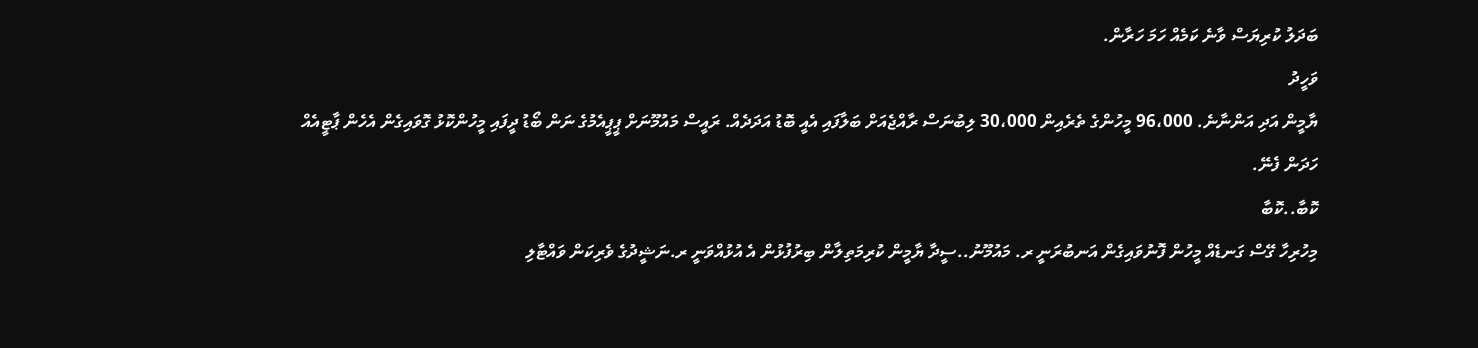ބަދަލު ކުރިޔަސް ވާނެ ކަމެއް ހަމަ ހަރާން.
ވަހީދު
ޔާމީން އަދި އަންނާނެ. 96،000 މީހުންގެ ތެރެއިން 30،000 ލިބުނަސް ރާއްޖެއަށް ބަލާފައި އެއީ ބޮޑު އަދަދެއް. ރައީސް މައުމޫނަށް ޕީޕީއެމުގެ ނަން ބޯޑު ދީފައި މީހުންކޮޅު ގޮވައިގެން އެހެން ޕާޓީއެއް ހަދަން ފެނޭ.
ކޮބާ..ކޮބާ
މިހުރިހާ ގޭސް ގަނޑެއް މީހުން ފޮނުވައިގެން އަނބުރަނީ ރ. މައުމޫނު..ސީދާ ޔާމީން ކުރިމަތިލާން ބިރުފުޅުން އެ އުޅުއްވަނީ ރ.ނަޝީދުގެ ވެރިކަން ވައްޓާލި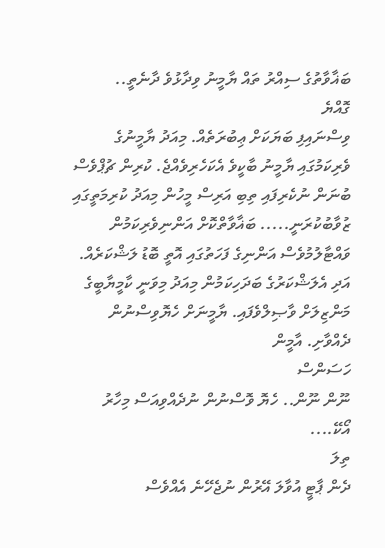ބަޣާވާތުގެ ސިއްރު ތައް ޔާމީނު ވިދާޅުވެ ދާނެތީ..
ގޮއްޔެ
ވިސްނައިފި ބަޔަކަށް ޢިބުރަތެއް. މިއަދު ޔާމީނުގެ ވެރިކަމުގައި ޔާމީނު ބާކީވެ އެކަހެރިވެއްޖެ. ކުރިން ޗުޕްވެސް ބުނަން ނުކެރިފައި ތިބި އަރިސް މީހުން މިއަދު ކުރިމަތީގައި ޒުވާބުކުރަނީ..... ބަޣާވާތްކޮށް އަންނިވެރިކަމުން ވައްޓާލުމުވެސް އަންނިގެ ފަހަތުގައި އޮތީ ބޮޑު ލަޝްކަރެއް. އަދި އެލަޝްކަރުގެ ބަދަހިކަމުން މިއަދު މިވަނީ ކާމީޔާބީގެ މަންޒިލަށް ވާޞިލްވެފައި. ޔާމީނަށް ހެޔޮވިސްނުން ދެއްވާށި. އާމީން
ހަސަންސް
ނޫން ނޫން.. ހެޔޮ ވޮސްނުން ނުދެއްވިއަސް މިހާރު އޯކޭ....
ތިލަ
ދެން ޕާޓީ އުވާލަ އޭރުން ނުޖެހޭނެ އެއްވެސް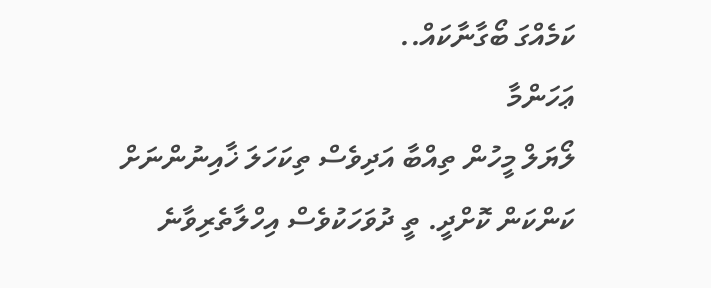ކަމެއްގަ ބޯގާނާކައް..
ޢަހަންމާ
ލޯޔަލް މީހުން ތިއްބާ އަދިވެސް ތިކަހަލަ ޚާއިނުންނަށް ކަންކަން ކޮށްދީ. ތީ ދުވަހަކުވެސް އިހްލާތެރިވާނެ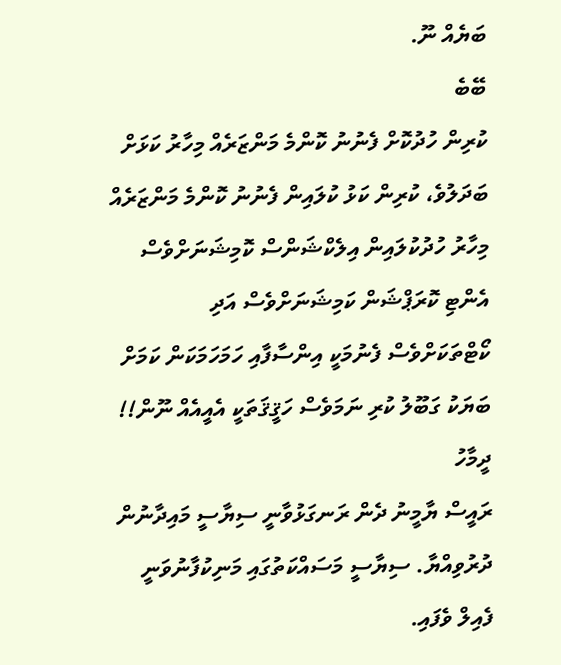ބަޔެއް ނޫ.
ބޭބެ
ކުރިން ހުދުކޮށް ފެނުނު ކޮންމެ މަންޒަރެއް މިހާރު ކަޅަށް ބަދަލުވެ، ކުރިން ކަޅު ކުލައިން ފެނުނު ކޮންމެ މަންޒަރެއް މިހާރު ހުދުކުލައިން އިލެކްޝަންސް ކޮމިޝަނަށްވެސް އެންޓި ކޮރަޕްޝަން ކަމިޝަނަށްވެސް އަދި ކޯޓްތަކަށްވެސް ފެނުމަކީ އިންސާފާއި ހަމަހަމަކަން ކަމަށް ބަޔަކު ގަބޫލު ކުރި ނަމަވެސް ހަޤީޤަތަކީ އެއީއެއް ނޫން!!
ދީމާހު
ރައީސް ޔާމީނު ދެން ރަނގަޅުވާނީ ސިޔާސީ މައިދާނުން ދުރުވިއްޔާ. ސިޔާސީ މަސައްކަތުގައި މަނިކުފާނުވަނީ ފެއިލް ވެފައި.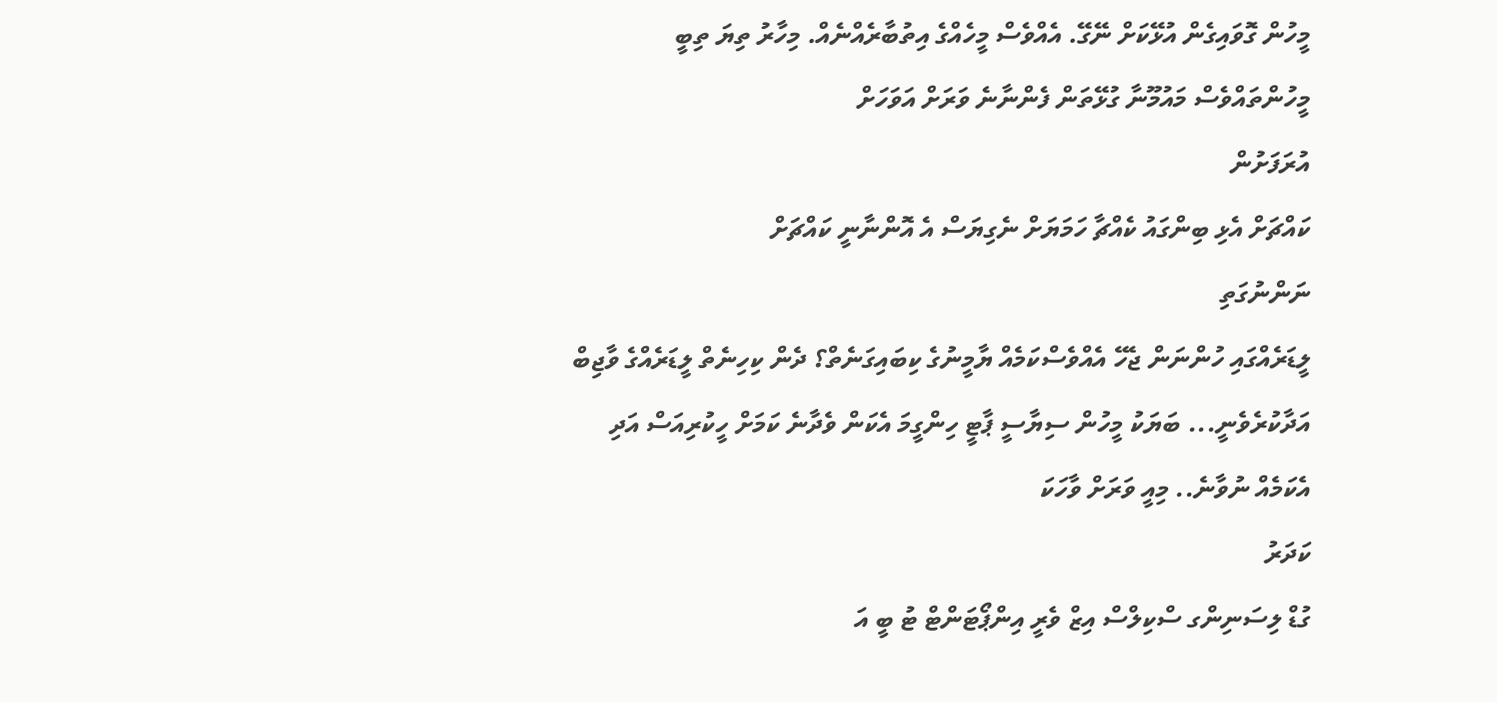މީހުން ގޮވައިގެން އުޅޭކަށް ނޭގޭ. އެއްވެސް މީހެއްގެ އިތުބާރެއްނެއް. މިހާރު ތިޔަ ތިބީ މީހުންތައްވެސް މައުމޫނާ ގުޅޭތަން ފެންނާނެ ވަރަށް އަވަހަށް
އުރަފަށުން
ކައްޗަށް އެޅި ބިންގައު ކެއްޗާ ހަމަޔަށް ނެގިޔަސް އެ އޮންނާނީ ކައްޗަށް
ނަންނުގަތި
ލީޑަރެއްގައި ހުންނަން ޖެހޭ އެއްވެސްކަމެއް ޔާމީނުގެ ކިބައިގަނެތް؟ ދެން ކިހިނެތް ލީޑަރެއްގެ ވާޖިބް އަދާކުރެވެނީ... ބަޔަކު މީހުން ސިޔާސީ ޕާޓީ ހިންގީމަ އެކަން ވެދާނެ ކަމަށް ހީކުރިއަސް އަދި އެކަމެއް ނުވާނެ.. މިއީ ވަރަށް ވާހަކަ
ކަދަރު
ގުޑް ލިސަނިންގ ސްކިލްސް އިޒް ވެރީ އިންޕޯޓަންޓް ޓު ބީ އަ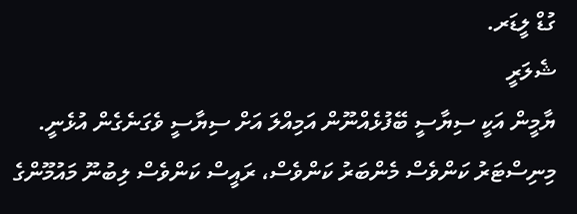ގުޑް ލީޑަރ.
ޝެލަރީ
ޔާމީން އަކީ ސިޔާސީ ބޭފުޅެއްނޫން އަމިއްލަ އަށް ސިޔާސީ ވެގަނެގެން އުޅެނީ. މިނިސްޓަރު ކަންވެސް މެންބަރު ކަންވެސް، ރައީސް ކަންވެސް ލިބުނޫ މައުމޫންގެ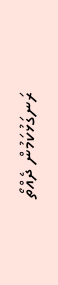ރަނގަޅުކަމުން ދެއްތޯ